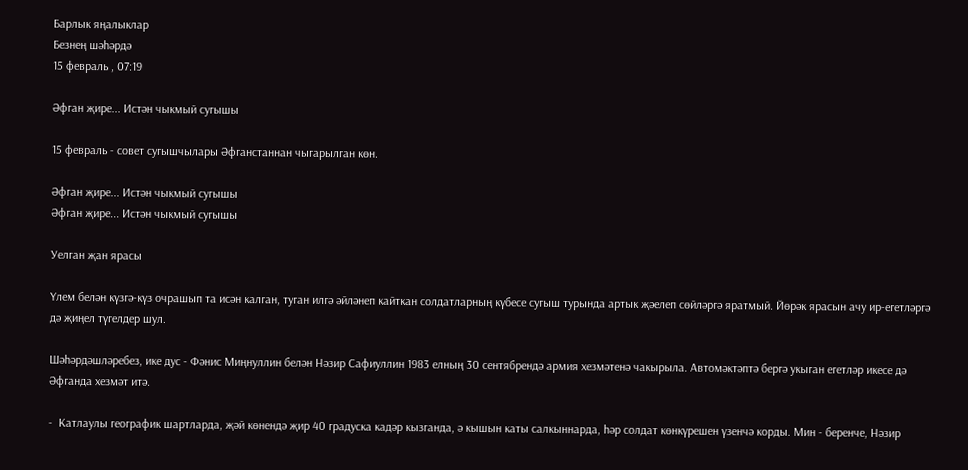Барлык яңалыклар
Безнең шәһәрдә
15 февраль , 07:19

Әфган җире... Истән чыкмый сугышы

15 февраль - совет сугышчылары Әфганстаннан чыгарылган көн.

Әфган җире... Истән чыкмый сугышы
Әфган җире... Истән чыкмый сугышы

Уелган җан ярасы

Үлем белән күзгә‑күз очрашып та исән калган, туган илгә әйләнеп кайткан солдатларның күбесе сугыш турында артык җәелеп сөйләргә яратмый. Йөрәк ярасын ачу ир‑егетләргә дә җиңел түгелдер шул.

Шәһәрдәшләребез, ике дус ‑ Фәнис Миңнуллин белән Нәзир Сафиуллин 1983 елның 30 сентябрендә армия хезмәтенә чакырыла. Автомәктәптә бергә укыган егетләр икесе дә Әфганда хезмәт итә.

‑  Катлаулы географик шартларда, җәй көнендә җир 40 градуска кадәр кызганда, ә кышын каты салкыннарда, һәр солдат көнкүрешен үзенчә корды. Мин - беренче, Нәзир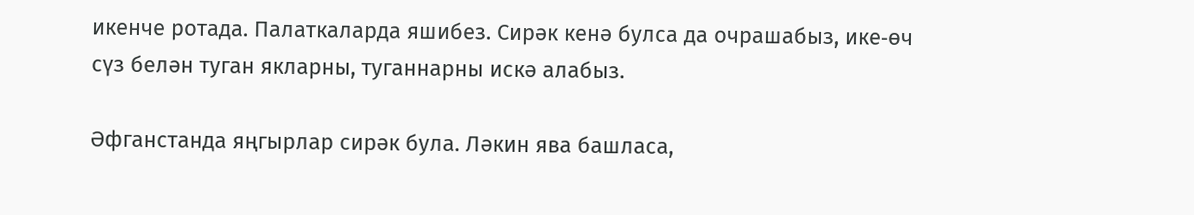икенче ротада. Палаткаларда яшибез. Сирәк кенә булса да очрашабыз, ике‑өч сүз белән туган якларны, туганнарны искә алабыз.

Әфганстанда яңгырлар сирәк була. Ләкин ява башласа,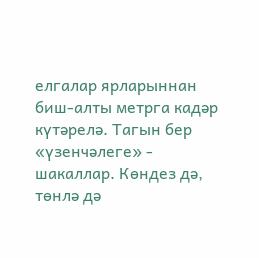елгалар ярларыннан биш‑алты метрга кадәр күтәрелә. Тагын бер «үзенчәлеге» - шакаллар. Көндез дә, төнлә дә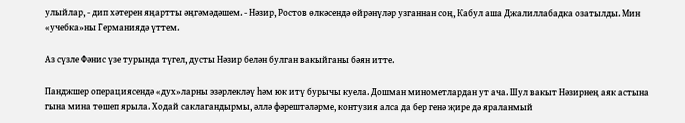улыйлар, ‑ дип хәтерен яңартты әңгәмәдәшем. ‑ Нәзир, Ростов өлкәсендә өйрәнүләр узганнан соң, Кабул аша Джалиллабадка озатылды. Мин «учебка»ны Германиядә үттем.

Аз сүзле Фәнис үзе турында түгел, дусты Нәзир белән булган вакыйганы бәян итте.

Панджшер операциясендә «дух»ларны эзәрлекләү һәм юк итү бурычы куела. Дошман минометлардан ут ача. Шул вакыт Нәзирнең аяк астына гына мина төшеп ярыла. Ходай саклагандырмы, әллә фәрештәләрме, контузия алса да бер генә җире дә яраланмый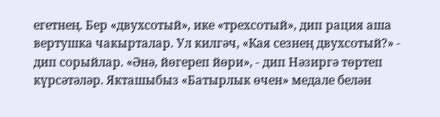егетнең. Бер «двухсотый», ике «трехсотый», дип рация аша вертушка чакырталар. Ул килгәч, «Кая сезнең двухсотый?» - дип сорыйлар. «Әнә, йөгереп йөри», - дип Нәзиргә төртеп күрсәтәләр. Якташыбыз «Батырлык өчен» медале белән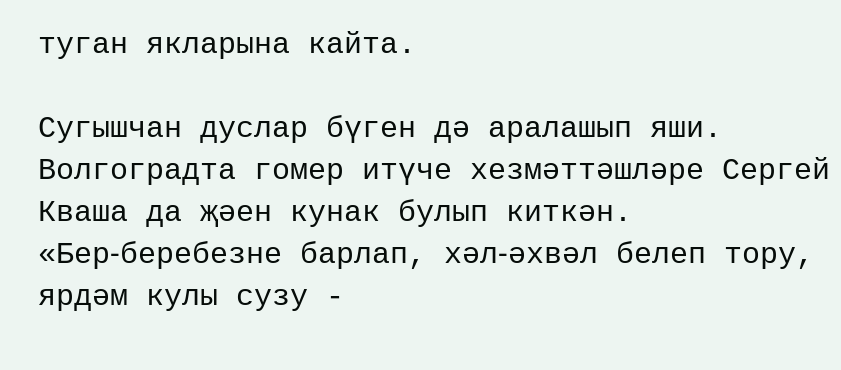туган якларына кайта.

Сугышчан дуслар бүген дә аралашып яши. Волгоградта гомер итүче хезмәттәшләре Сергей Кваша да җәен кунак булып киткән. «Бер‑беребезне барлап, хәл‑әхвәл белеп тору, ярдәм кулы сузу -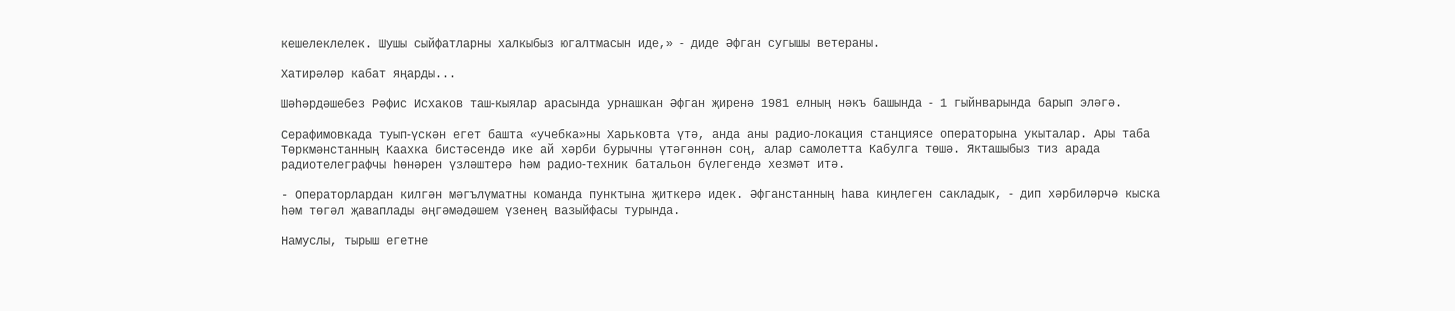кешелеклелек. Шушы сыйфатларны халкыбыз югалтмасын иде,» ‑ диде Әфган сугышы ветераны.

Хатирәләр кабат яңарды...

Шәһәрдәшебез Рәфис Исхаков таш‑кыялар арасында урнашкан Әфган җиренә 1981 елның нәкъ башында ‑ 1 гыйнварында барып эләгә.

Серафимовкада туып‑үскән егет башта «учебка»ны Харьковта үтә, анда аны радио‑локация станциясе операторына укыталар. Ары таба Төркмәнстанның Каахка бистәсендә ике ай хәрби бурычны үтәгәннән соң, алар самолетта Кабулга төшә. Якташыбыз тиз арада радиотелеграфчы һөнәрен үзләштерә һәм радио‑техник батальон бүлегендә хезмәт итә.

- Операторлардан килгән мәгълүматны команда пунктына җиткерә идек. Әфганстанның һава киңлеген сакладык, ‑ дип хәрбиләрчә кыска һәм төгәл җаваплады әңгәмәдәшем үзенең вазыйфасы турында.

Намуслы, тырыш егетне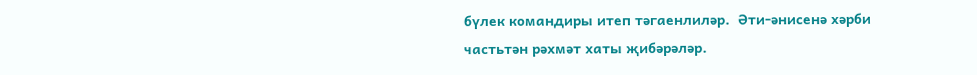бүлек командиры итеп тәгаенлиләр.  Әти-әнисенә хәрби частьтән рәхмәт хаты җибәрәләр.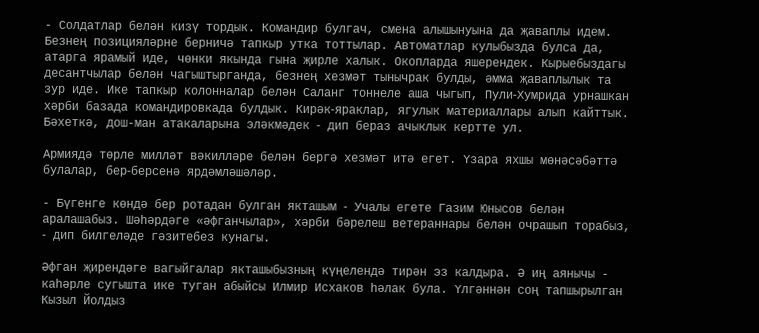- Солдатлар белән кизү тордык. Командир булгач, смена алышынуына да җаваплы идем. Безнең позицияләрне берничә тапкыр утка тоттылар. Автоматлар кулыбызда булса да, атарга ярамый иде, чөнки якында гына җирле халык. Окопларда яшерендек. Кырыебыздагы десантчылар белән чагыштырганда, безнең хезмәт тынычрак булды, әмма җаваплылык та зур иде. Ике тапкыр колонналар белән Саланг тоннеле аша чыгып, Пули‑Хумрида урнашкан хәрби базада командировкада булдык. Кирәк‑яраклар, ягулык материаллары алып кайттык. Бәхеткә, дош-ман атакаларына эләкмәдек ‑ дип бераз ачыклык кертте ул.

Армиядә төрле милләт вәкилләре белән бергә хезмәт итә егет. Үзара яхшы мөнәсәбәттә булалар, бер‑берсенә ярдәмләшәләр.

- Бүгенге көндә бер ротадан булган якташым ‑ Учалы егете Газим Юнысов белән аралашабыз. Шәһәрдәге «әфганчылар», хәрби бәрелеш ветераннары белән очрашып торабыз, ‑ дип билгеләде гәзитебез кунагы.

Әфган җирендәге вагыйгалар якташыбызның күңелендә тирән эз калдыра. Ә иң аянычы - каһәрле сугышта ике туган абыйсы Илмир Исхаков һәлак була. Үлгәннән соң тапшырылган Кызыл Йолдыз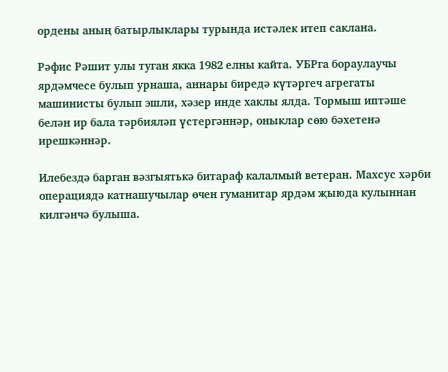ордены аның батырлыклары турында истәлек итеп саклана.

Рәфис Рәшит улы туган якка 1982 елны кайта. УБРга бораулаучы ярдәмчесе булып урнаша, аннары биредә күтәргеч агрегаты машинисты булып эшли, хәзер инде хаклы ялда. Тормыш иптәше белән ир бала тәрбияләп үстергәннәр, оныклар сөю бәхетенә ирешкәннәр.

Илебездә барган вәзгыятькә битараф калалмый ветеран. Махсус хәрби операциядә катнашучылар өчен гуманитар ярдәм җыюда кулыннан килгәнчә булыша.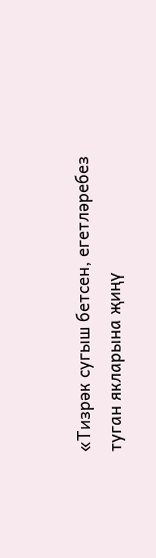«Тизрәк сугыш бетсен, егетләребез туган якларына җиңү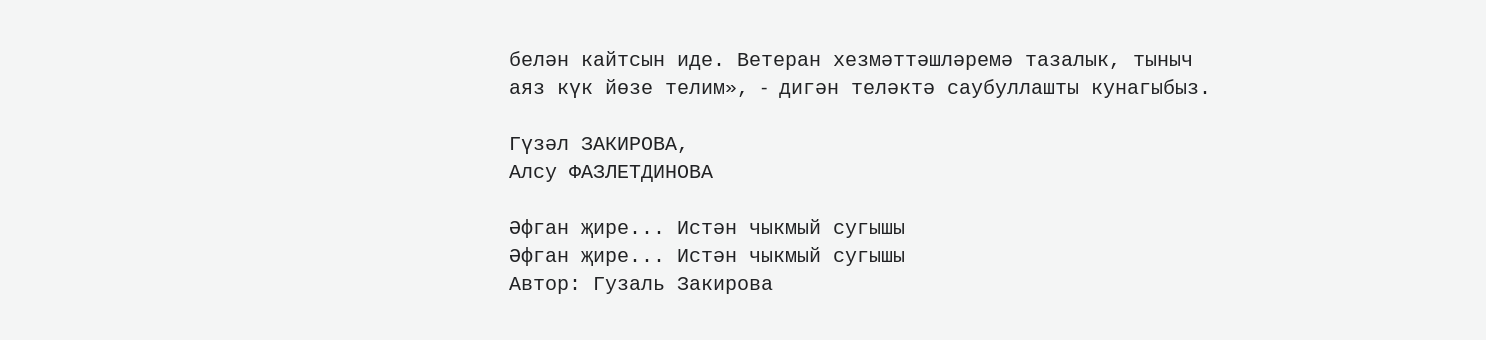белән кайтсын иде. Ветеран хезмәттәшләремә тазалык, тыныч аяз күк йөзе телим», ‑ дигән теләктә саубуллашты кунагыбыз.

Гүзәл ЗАКИРОВА,
Алсу ФАЗЛЕТДИНОВА

Әфган җире... Истән чыкмый сугышы
Әфган җире... Истән чыкмый сугышы
Автор: Гузаль Закирова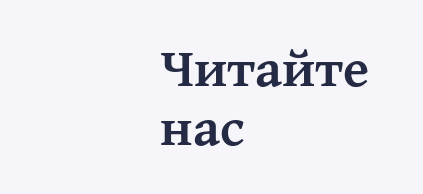Читайте нас